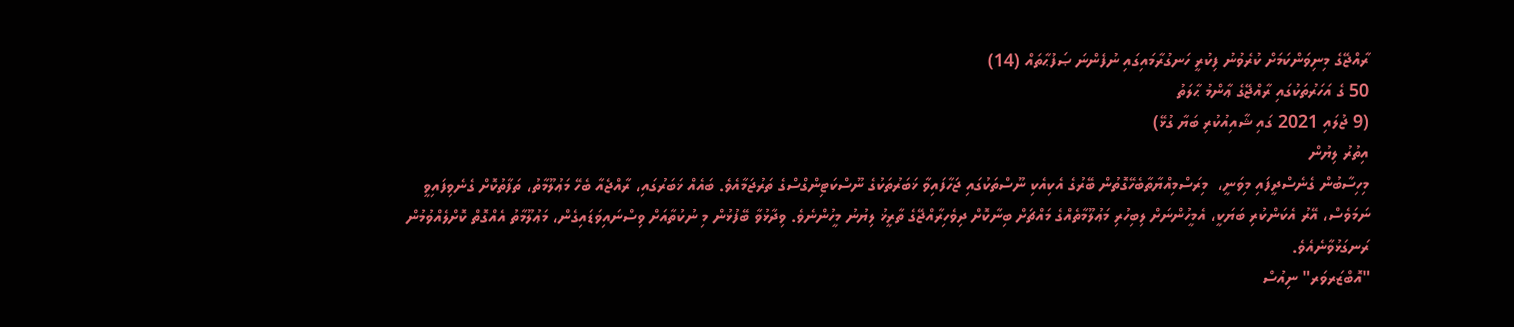ރާއްޖޭގެ މިނިވަންކަމަށް ކުރެވުނު ފިކުރީ ހަނގުރާމައިގައި ނުފެންނަ ޞަފުޙާތައް (14)
50 ގެ އަހަރުތަކުގައި ރާއްޖޭގެ ޢާންމު ޙާލަތު
(9 ޖުލައި 2021 ގައި ޝާއިއުކުރި ބަޔާ ގުޅޭ)
އިތުރު ލިޔުން
މިހިސާބުން ގެނެސްދީފައި މިވަނީ،  މިރަސްމިއްޔާތާބެހޭގޮތުން ބޭރުގެ އެކިއެކި ނޫސްތަކުގައި ޖަހާފައިވާ ޚަބަރުތަކުގެ ނޫސްކަޓިންގްސްގެ ތަރުޖަމާއެވެ. ބައެއް ޚަބަރުގައި، ރާއްޖެއާ ބެހޭ މަޢުލޫމާތު، ތަފާތުކޮށް ގެނެވިފައިވީ ނަމަވެސް، އޭރު އެކަންކުރި ބަޔަކީ، އެމީހުންނަށް ލިބިހުރި މަޢުލޫމާތެއްގެ މައްޗަށް ބިނާކޮށް ދިވެހިރާއްޖޭގެ ތާރީޚު ލިޔުނު މީހުންނެވެ. ވިދާޅުވާ ބޭފުޅުން މި ނުކުތާއަށް ވިސްނައިވަޑައިގެން، މަޢުލޫމާތު އެއްގޮތް ކޮށްލެއްވުމުން ރަނގަޅުވާނެއެވެ.
"އޮބްޒަރވަރ" ނިއުސް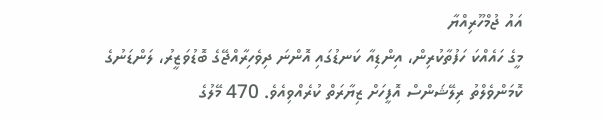އައު ޖުމްހޫރިއްޔާ
މީގެ ހައެއްކަ ހަފުތާކުރިން، އިންޑިއާ ކަނޑުގައި އޮންނަ ދިވެހިރާއްޖޭގެ ބޮޑުވަޒީރު، ލަންޑަނުގެ ކޮމަންވެލްތު ރިލޭޝަންސް އޮފީހަށް ޒިޔާރަތް ކުރެއްވިއެވެ. 470 މޭލުގެ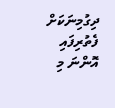ދިގުމިނަކަށް ފެތުރިފައި އޮންނަ މި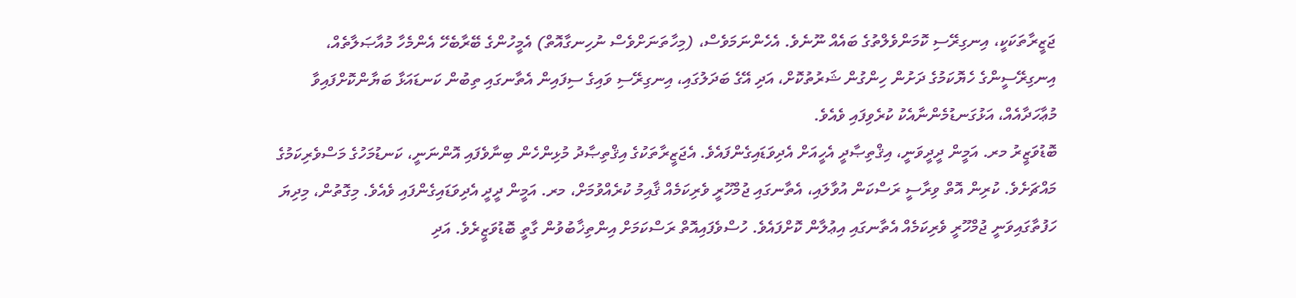ޖަޒީރާތަކަކީ، އިނގިރޭސި ކޮމަންވެލްތުގެ ބައެއް ނޫނެވެ. އެހެންނަމަވެސް، (މިހާތަނަށްވެސް ނުހިނގާއޮތް) އެމީހުންގެ ބޭރާބެހޭ އެންމެހާ މުއާޞަލާތެއް، އިނގިރޭސީންގެ ހެޔޮކަމުގެ ދަށުން ހިންގުން ޝަރުތުކޮށް، އަދި އޭގެ ބަދަލުގައި، އިނގިރޭސި ވައިގެ ސިފައިން އެތާނގައި ތިބުން ކަނޑައަޅާ ބަޔާންކޮށްފައިވާ މުޢާހަދާއެއް، އަޅުގަނޑުމެންނާއެކު ކުރެވިފައި ވެއެވެ.
ބޮޑުވަޒީރު މރ. އަމީން ދީދީވަނީ، އިޤްތިޞާދީ އެހީއަށް އެދިވަޑައިގެންފައެވެ. އެޖަޒީރާތަކުގެ އިޤްތިޞާދު މުޅިންހެން ބިނާވެފައި އޮންނަނީ، ކަނޑުމަހުގެ މަސްވެރިކަމުގެ މައްޗަށެވެ. ކުރިން އޮތް ވިރާސީ ރަސްކަން އުވާލައި، އެތާނގައި ޖުމްހޫރީ ވެރިކަމެއް ޤާއިމު ކުރެއްވުމަށް، މރ. އަމީން ދީދީ އެދިވަޑައިގެންފައި ވެއެވެ. މިގޮތުން، މިދިޔަ ހަފުތާގައިވަނީ ޖުމްހޫރީ ވެރިކަމެއް އެތާނގައި އިޢުލާން ކޮށްފައެވެ. ހުސްވެފައިއޮތް ރަސްކަމަށް އިންތިޚާބުވުން ގާތީ ބޮޑުވަޒީރެވެ. އަދި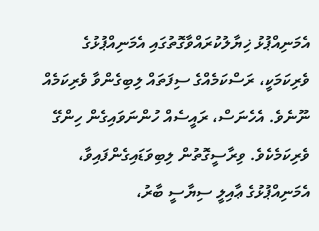އެމަނިއްޕުޅު ޚިޔާލުކުރައްވާގޮތުގައި އެމަނިއްޕުޅުގެ ވެރިކަމަކީ، ރަސްކަމެއްގެ ސިފަތައް ލިބިގެންވާ ވެރިކަމެއް ނޫނެވެ. އެހެނަސް، ރައީސެއް ހުންނަވައިގެން ހިންގޭ ވެރިކަމެކެވެ. ވިރާސީގޮތުން ލިބިވަޑައިގެންފައިވާ، އެމަނިއްޕުޅުގެ ޢާއިލީ ސިޔާސީ ބާރު،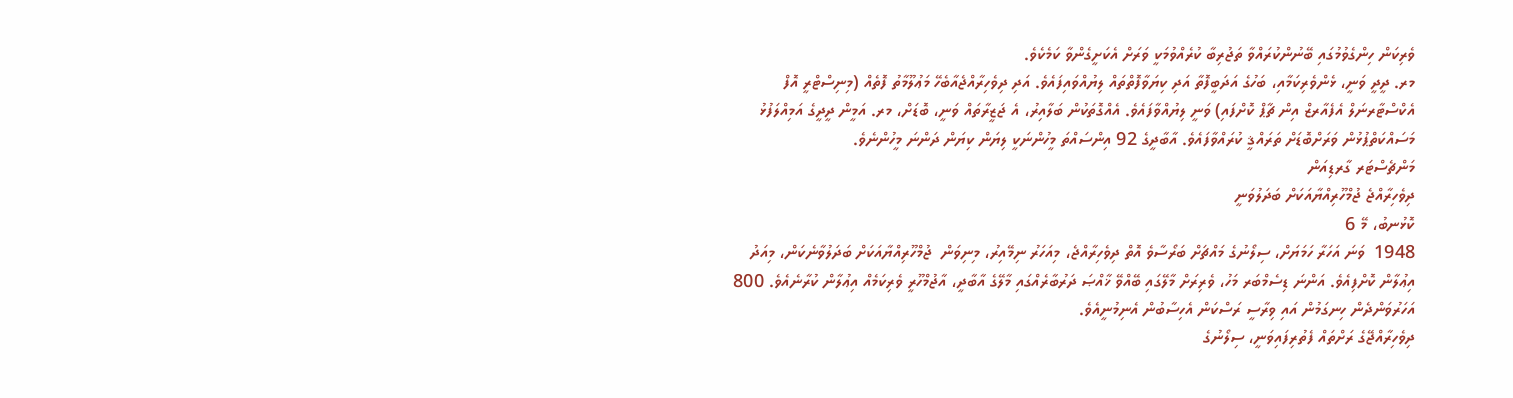ވެރިކަން ހިންގެވުމުގައި ބޭނުންކުރައްވާ ތަޖުރިބާ ކުރެއްވުމަކީ ވަރަށް އެކަށީގެންވާ ކަމެކެވެ.
މރ. ދީދީ ވަނީ، ޅެންވެރިކަމާއި، ބަހުގެ އަދަބީފޮތާ އަދި ކިޔަވާފޮތްތައް ލިޔުއްވައިފައެވެ. އަދި ދިވެހިރާއްޖެއާބެހޭ މަޢުލޫމާތު ފޮތެއް (މިނިސްޓްރީ އޮފް އެކްސްޓާރނަލް އެފެއާރޒް އިން ޗާޕް ކޮށްފައި) ވަނީ ލިޔުއްވާފައެވެ. އެއްގޮތަކުން ބަލާއިރު، އެ ޖަޒީރާތައް ވަނީ، ބޮޑަށް، މރ. އަމީން ދީދީގެ އަމިއްލަފުޅު މަސައްކަތްޕުޅުން ވަރަށްބޮޑަށް ތަރައްޤީ ކުރައްވާފައެވެ. އާބާދީގެ 92 އިންސައްތަ މީހުންނަކީ ލިޔަން ކިޔަން ދަންނަ މީހުންނެވެ.
މަންޗެސްޓަރ ގާރޑިއަން
ދިވެހިރާއްޖެ ޖުމްހޫރިއްޔާއަކަށް ބަދަލުވަނީ
ކޮޅުނބު، މޭ 6
1948  ވަނަ އަހަރާ ހަމަޔަށް، ސިލޯނުގެ މައްޗަށް ބަރޯސާވެ އޮތް ދިވެހިރާއްޖެ، މިއަހަރު ނިމޭއިރު، މިނިވަން  ޖުމްހޫރިއްޔާއަކަށް ބަދަލުވާނެކަން، މިއަދު އިޢުލާން ކޮށްފިއެވެ. އަންނަ ޑިސެމްބަރ މަހު، ވެރިރަށް މާލޭގައި ބޭއްވޭ ޚާއްޞަ ދަރުބާރެއްގައި މާލޭގެ އާބާދީ، އާޖުމްހޫރީ ވެރިކަމެއް އިޢުލާން ކުރާނެއެވެ. 800 އަހަރުވަންދެން ހިނގަމުން އައި ވިރާސީ ރަސްކަން އެހިސާބުން އެނިމުނީއެވެ.
ދިވެހިރާއްޖޭގެ ރަށްތައް ފެތުރިފައިވަނީ، ސިލޯނުގެ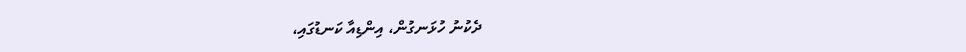ދެކުނު ހުޅަނގުން، އިންޑިއާ ކަނޑުގައި،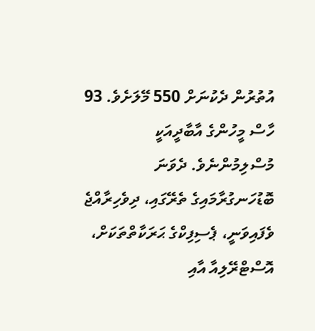އުތުރުން ދެކުނަށް 550 މޭލަށެވެ. 93 ހާސް މީހުންގެ އާބާދީއަކީ މުސްލިމުންނެވެ. ދެވަނަ ބޮޑުހަނގުރާމައިގެ ތެރޭގައި، ދިވެހިރާއްޖެ ވެފައިވަނީ، ޕެސިފިކްގެ ޙަރަކާތްތަކަށް، އޮސްޓްރޭލިއާ އާއި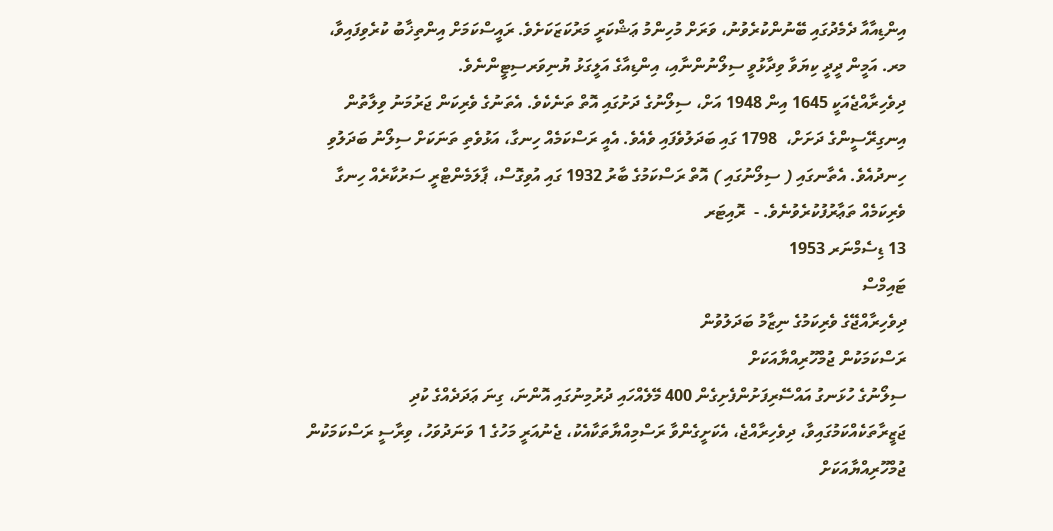އިންޑިއާއާ ދެމެދުގައި ބޭނުންކުރެވުނު، ވަރަށް މުހިންމު ޢަޝްކަރީ މަރުކަޒަކަށެވެ. ރައީސްކަމަށް އިންތިޚާބު ކުރެވިފައިވާ، މރ. އަމީން ދީދީ ކިޔަވާ ވިދާޅުވީ ސިލޯނުންނާއި، އިންޑިއާގެ އަލީގަޅު ޔުނިވަރސިޓީންނެވެ.
ދިވެހިރާއްޖެއަކީ 1645 އިން 1948 އަށް، ސިލޯނުގެ ދަށުގައި އޮތް ތަނެކެވެ. އެތަނުގެ ވެރިކަން ޖަރުމަނު ވިލާތުން އިނގިރޭސީންގެ ދަށަށް،  1798 ގައި ބަދަލުވެފައި ވެއެވެ. އެއީ ރަސްކަމެއް ހިނގާ، އަޅުވެތި ތަނަކަށް ސިލޯނު ބަދަލުވި ހިނދުއެވެ. އެތާނގައި ( ސިލޯނުގައި ) އޮތް ރަސްކަމުގެ ބާރު 1932 ގައި އުވިގޮސް، ޕާލަމެންޓްރީ ސަރުކާރެއް ހިނގާ ވެރިކަމެއް ތަޢާރުފުކުރެވުނެވެ. -  ރޮއިޓަރ
13 ޑިސެމްނަރ 1953
ޓައިމްސް
ދިވެހިރާއްޖޭގެ ވެރިކަމުގެ ނިޒާމު ބަދަލުވުން
ރަސްކަމަކުން ޖުމްހޫރިއްޔާއަކަށް
ސިލޯނުގެ ހުޅަނގު އައްސޭރިފަށުންފެށިގެން 400 މޭލެއްހައި ދުރުމިނުގައި އޮންނަ، ގިނަ ޢަދަދެއްގެ ކުދި ޖަޒީރާތަކެއްކަމުގައިވާ، ދިވެހިރާއްޖެ، އެކަށީގެންވާ ރަސްމިއްޔާތަކާއެކު، ޖެނުއަރީ މަހުގެ 1 ވަނަދުވަހު، ވިރާސީ ރަސްކަމަކުން ޖުމްހޫރިއްޔާއަކަށް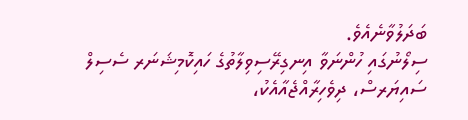ބަދަލުވާނެއެވެ.
ސިލޯނުގައި ހުންނަވާ އިނގިރޭސިވިލާތުގެ ހައިކޮމިޝަނަރ ސެސިލް ސައިޔަރސް، ދިވެހިރާއްޖެއާއެކު،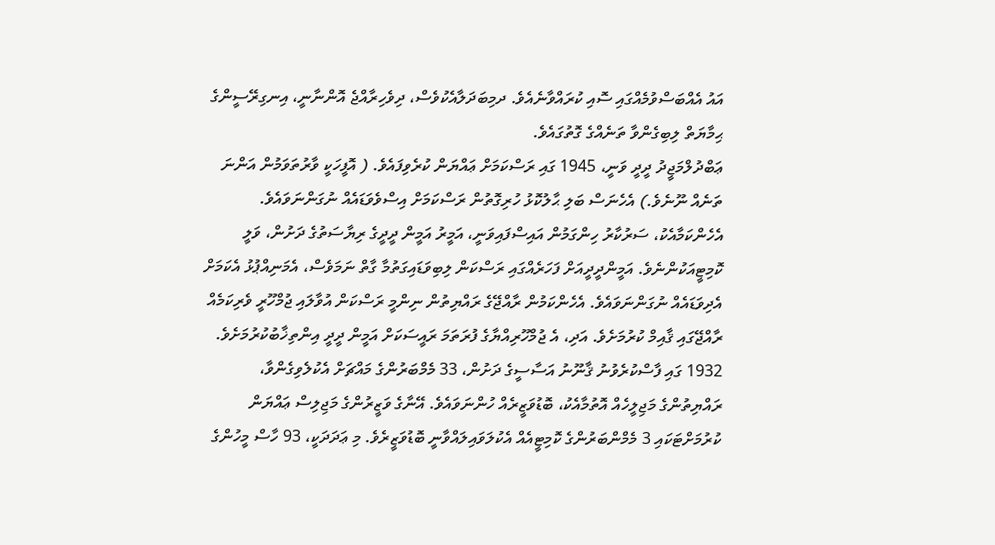އައު އެއްބަސްވުމެއްގައި ސޮއި ކުރައްވާނެއެވެ. ދމިބަދަލާއެކުވެސް، ދިވެހިރާއްޖެ އޮންނާނީ، އިނގިރޭސީންގެ ޙިމާޔަތް ލިބިގެންވާ ތަނެއްގެ ގޮތުގައެވެ.
ޢަބްދުލްމަޖީދު ދީދީ ވަނީ، 1945 ގައި ރަސްކަމަށް ޢައްޔަން ކުރެވިފައެވެ. ( އޮފީހަކީ ވާރުތަވަމުން އަންނަ ތަނެއް ނޫނެވެ.) އެހެނަސް ބަލި ޙާލުކޮޅު ހުރިގޮތުން ރަސްކަމަށް އިސްވެވަޑައެއް ނުގަންނަވައެވެ. އެހެންކަމާއެކު، ސަރުކާރު ހިންގަމުން އައިސްފައިވަނީ، އަމީރު އަމީން ދީދީގެ ރިޔާސަތުގެ ދަށުން، ވަލީ ކޮމިޓީއަކުންނެވެ. އަމީންދީދީއަށް ފަހަރެއްގައި ރަސްކަން ލިބިވަޑައިގަތުމާ ގާތް ނަމަވެސް، އެމަނިއްޕުޅު އެކަމަށް އެދިވަޑައެއް ނުގަންނަވައެވެ. އެހެންކަމުން ރާއްޖޭގެ ރައްޔިތުން ނިންމީ ރަސްކަން އުވާލައި ޖުމްހޫރީ ވެރިކަމެއް ރާއްޖޭގައި ޤާއިމް ކުރުމަށެވެ. އަދި، އެ ޖުމްހޫރިއްޔާގެ ފުރަތަމަ ރައީސަކަށް އަމީން ދީދީ އިންތިޚާބުކުރުމަށެވެ. 1932 ގައި ފާސްކުރެވުނު ޤާނޫނު އަސާސީގެ ދަށުން، 33 މެމްބަރުންގެ މައްޗަށް އެކުލެވިގެންވާ، ރައްޔިތުންގެ މަޖިލީހެއް އޮތުމާއެކު، ބޮޑުވަޒީރެއް ހުންނަވައެވެ. އޭނާގެ ވަޒީރުންގެ މަޖިލިސް ޢައްޔަން ކުރުމަށްޓަކައި 3 މެމްންބަރުންގެ ކޮމިޓީއެއް އެކުލަވައިލައްވާނީ ބޮޑުވަޒީރެވެ. މި ޢަދަދަކީ، 93 ހާސް މީހުންގެ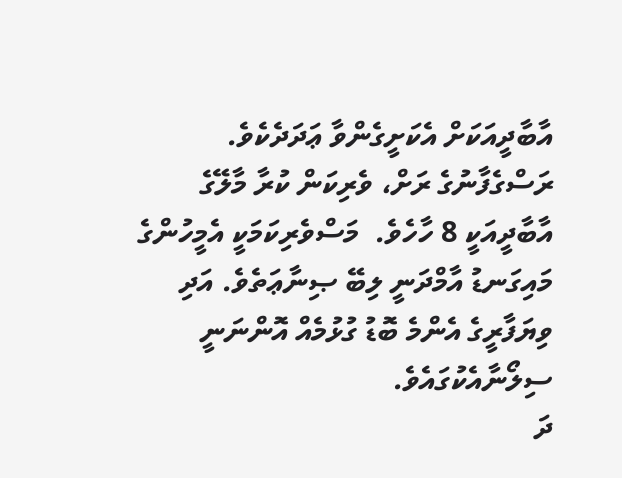އާބާދީއަކަށް އެކަށީގެންވާ ޢަދަދެކެވެ. ރަސްގެފާނުގެ ރަށް، ވެރިކަން ކުރާ މާލޭގެ އާބާދީއަކީ 8 ހާހެވެ.  މަސްވެރިކަމަކީ އެމީހުންގެ މައިގަނޑު އާމްދަނީ ލިބޭ ޞިނާޢަތެވެ. އަދި ވިޔަފާރީގެ އެންމެ ބޮޑު ގުޅުމެއް އޮންނަނީ ސިލޯނާއެކުގައެވެ.
ދަ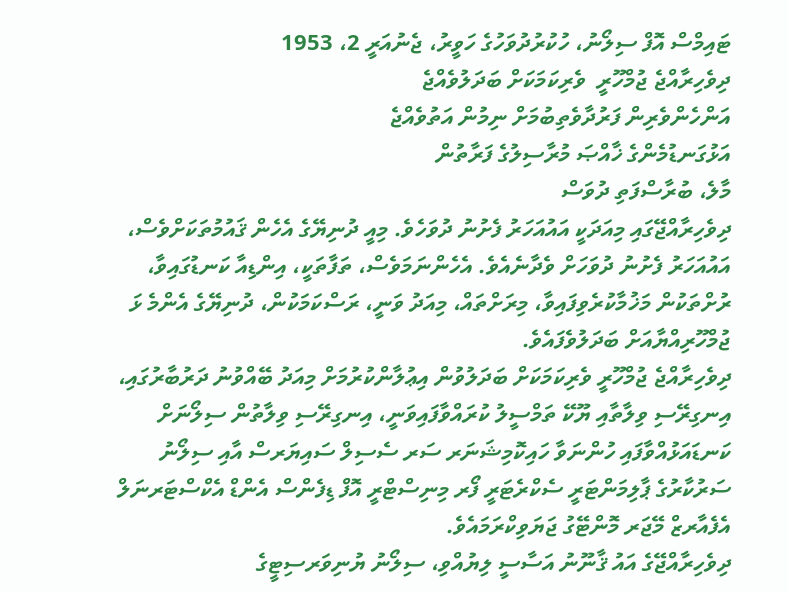ޓައިމްސް އޮފް ސިލޯނު، ހުކުރުދުވަހުގެ ހަވީރު، ޖެނުއަރީ 2، 1953
ދިވެހިރާއްޖެ ޖުމްހޫރީ  ވެރިކަމަކަށް ބަދަލުވެއްޖެ
އަންހެންވެރިން ފަރުދާވެތިބުމަށް ނިމުން އަތުވެއްޖެ
އަޅުގަނޑުމެންގެ ޚާއްޞަ މުރާސިލުގެ ފަރާތުން
މާލެ، ބުރާސްފަތި ދުވަސް
ދިވެހިރާއްޖޭގައި މިއަދަކީ އައުއަހަރު ފެށުނު ދުވަހެވެ. މިއީ ދުނިޔޭގެ އެހެން ޤައުމުތަކަށްވެސް، އައުއަހަރު ފެށުނު ދުވަހަށް ވެދާނެއެވެ. އެހެންނަމަވެސް، ތަފާތަކީ، އިންޑިއާ ކަނޑުގައިވާ، ރުށްތަކުން މަޚުމާކުރެވިފައިވާ، މިރަށްތައް، މިއަދު ވަނީ، ރަސްކަމަކުން، ދުނިޔޭގެ އެންމެ ޅަ ޖުމްހޫރިއްޔާއަށް ބަދަލުވެފައެވެ.
ދިވެހިރާއްޖެ ޖުމްހޫރީ ވެރިކަމަކަށް ބަދަލުވުން އިޢުލާންކުރުމަށް މިއަދު ބޭއްވުނު ދަރުބާރުގައި، އިނގިރޭސި ވިލާތާއި ޔޫކޭ ތަމްސީލު ކުރައްވާފައިވަނީ، އިނގިރޭސި ވިލާތުން ސިލޯނަށް ކަނޑައަޅުއްވާފައި ހުންނަވާ ހައިކޮމިޝަނަރ ސަރ ސެސިލް ސައިޔަރސް އާއި ސިލޯނު ސަރުކާރުގެ ޕާލިމަންޓަރީ ސެކްރެޓަރީ ފޯރ މިނިސްޓްރީ އޮފް ޑިފެންސް އެންޑް އެކްސްޓަރނަލް އެފެއާރޒް މޭޖަރ މޮންޓޭގު ޖަޔަވިކްރަމައެވެ.
ދިވެހިރާއްޖޭގެ އައު ޤާނޫނު އަސާސީ ލިޔުއްވި، ސިލޯނު ޔުނިވަރސިޓީގެ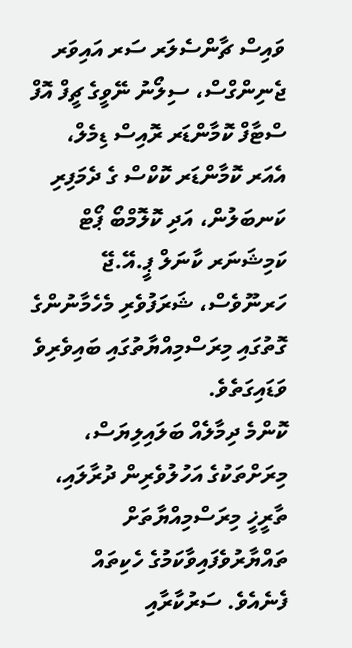ވައިސް ޗާންސެލަރ ސަރ އައިވަރ ޖެނިންގްސް، ސިލޯނު ނޭވީގެ ޗީފް އޮފް ސްޓާފް ކޮމާންޑަރ ރޮއިސް ޑިމެލް، އެއަރ ކޮމާންޑަރ ކޮކްސް ގެ ދެމަފިރި ކަނބަލުން، އަދި ކޮލޮމްބޯ ޕޯޓް ކަމިޝަނަރ ކާނަލް ޕީ.އޭ.ޖޭ ހަރނޫވެސް، ޝަރަފުވެރި މެހެމާނުންގެ ގޮތުގައި މިރަސްމިއްޔާތުގައި ބައިވެރިވެ ވަޑައިގަތެވެ.
ކޮންމެ ދިމާލެއް ބަލައިލިޔަސް، މިރަށްތަކުގެ އަހުލުވެރިން ދުރާލައި، ތާރީޚީ މިރަސްމިއްޔާތަށް ތައްޔާރުވެފައިވާކަމުގެ ހެކިތައް ފެނެއެވެ. ސަރުކާރާއި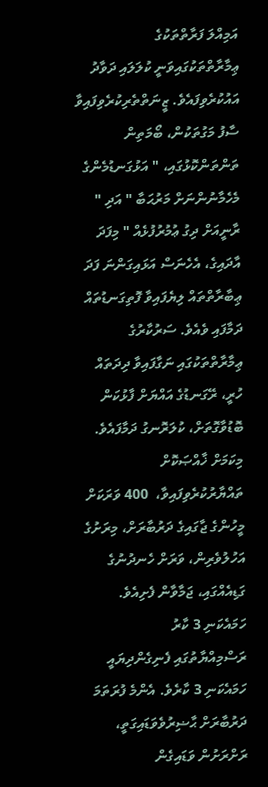އަމިއްލަ ފަރާތްތަކުގެ ޢިމާރާތްތަކުގައިވަނީ ކުލަލައި ދަވާދު އައުކުރެވިފައެވެ. ޒީނަތްތެރިކުރެވިފައިވާ ސާފު މަގުތަކުން، ބޯމަތިން ތަންތަންކޮޅުގައި، " އަޅުގަނޑުމެންގެ މެހެމާނުންނަށް މަރުޙަބާ " އަދި " ރާނީއަށް ދިގު ޢުމުރުފުޅެއް " މިފަދަ އާދައިގެ، އެހެނަސް އަޅައިގަންނަ ފަދަ ޢިބާރާތްތައް ލިޔެފައިވާ ފޮތިގަނޑުތައް ދަމާފައި ވެއެވެ. ސަރުކާރުގެ ޢިމާރާތްތަކުގައި ނަގާފައިވާ ދިދަތައް ހުރީ، ރޭގަނޑުގެ އައްޔަށް ފާޅުކަން ބޮޑުވާގޮތަށް، ކުލަރޮނގު ދަމާފައެވެ.
މިކަމަށް ޚާއްޞަކޮށް ތައްޔާރުކުރެވިފައިވާ،  400 ވަރަކަށް މީހުންގެ ޖާގައިގެ ދަރުބާރަށް، މިރަށުގެ އަހުލުވެރިން، ވަރަށް ހެނދުނުގެ ގަޑިއެއްގައި، ޖަމާވާން ފެށިއެވެ.
ހަމައެކަނި 3 ކާރު
ރަސްމިއްޔާތުގައި ފެނިގެންދިޔައީ ހަމައެކަނި 3 ކާރެވެ. އެންމެ ފުރަތަމަ ދަރުބާރަށް ޙާޟިރުވެވަޑައިގަތީ، ރަށްރަށުން ވަޑައިގެން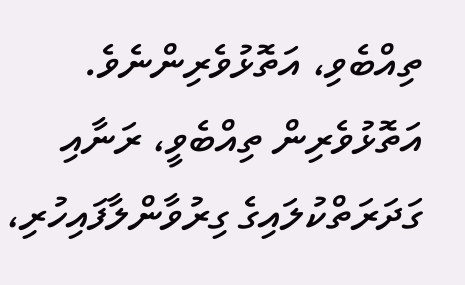ތިއްބެވި، އަތޮޅުވެރިންނެވެ. އަތޮޅުވެރިން ތިއްބެވީ، ރަނާއި ގަދަރަތްކުލައިގެ ގިރުވާންލާފައިހުރި،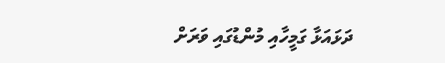ދަޅައަޅާ ގަމީހާއި މުންޑުގައި ވަރަށް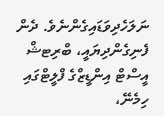ނަލަހެދިވަޑައިގެންނެވެ. ދެން ފެނިގެންދިޔައީ، ބްރިޓޝް އީސްޓް އިންޑީޒްގެ ފްލީޓްގައި ހިމެނޭ،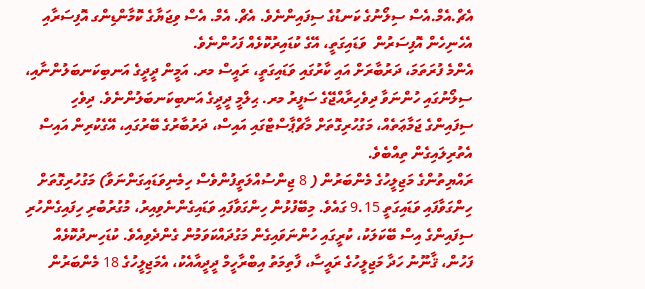އެޗް.އެމް.އެސް ސިލޯނުގެ ކަނޑުގެ ސިފައިންނެވެ. އެޗް. އެމް. އެސް ވިޖަޔާގެ ކޮމާންޑިންގ އޮފިސަރާއި އެހެނިހެން އޮފިސަރުން  ވަޑައިގަތީ، އޭގެ ކުޑައިރުކޮޅެއް ފަހުންނެވެ.
އެންމެ ފުރަތަމަ، ދަރުބާރަށް އައި ކާރުގައި ވަޑައިގަތީ، ރައީސް މރ. އަމީން ދީދީގެ އަނބިކަނބަލުންނާއި، ސިލޯނުގައި ހުންނަވާ ދިވެހިރާއްޖޭގެ ސަފީރު މރ. ޙިލްމީ ދީދީގެ އަނބިކަނބަލުންނެވެ. ދިވެހި ސިފައިންގެ ޖަމާޢަތެއް، މަގުހުރިގޮތަށް މާޗްޕާސްޓްގައި އައިސް، ދަރުބާރުގެ ބޭރުގައި، އޭގެކުރިން އައިސް އެތުރިލައިގެން ތިއްބެވެ.
ރައްޔިތުންގެ މަޖިލީހުގެ މެންބަރުން ( 8 ޖިންސުއްލަތީފުންވެސް ހިމެނިވަޑައިގަންނަވާ) މަގުހުރިގޮތަށް ހިންގަވާފައި ވަޑައިގަތީ 9.15 ގައެވެ. މިބޭފުޅުން ހިންގަވާފައި ވަޑައިގެންނެވިއިރު، މުގުރުބުރި ހިފައިގެންހުރި ސިފައިންގެ އިސް ބޭކަލަކު، ކުރީގައި ހުންނަވައިގެން މަގުދައްކަވަމުން ގެންދެވިއެވެ. ކުޑަހިނދުކޮޅެއް ފަހުން، ޤާނޫނު ހަދާ މަޖިލީހުގެ ރައީސާ، ފާތިމަތު އިބްރާހީމް ދީދީއާއެކު، އެމަޖިލީހުގެ 18 މެންބަރުން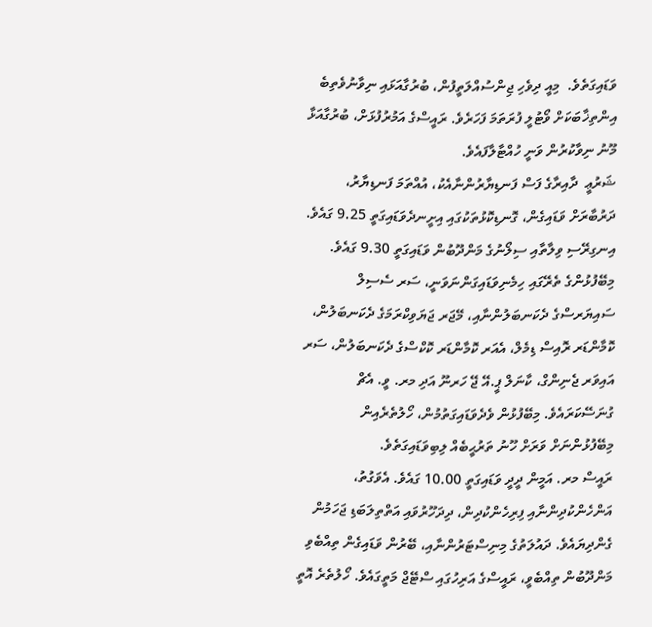ވަޑައިގަތެވެ.  މިއީ ދިވެހި ޖިންސުއްލަތީފުން، ބުރުގާއަޅައި ނިވާނުވެތިބެ އިންތިޚާބަކަށް ވޯޓުލީ ފުރަތަމަ ފަހަރެވެ. ރައީސްގެ އަމުރުފުޅަށް، ބުރުގާއަޅާ މޫނު ނިވާކުރުން ވަނީ ހުއްޓާލާފައެވެ.
ޝަރުޢީ  ދާއިރާގެ ފަސް ފަނޑިޔާރުންނާއެކު، އުއްތަމަ ފަނޑިޔާރު، ދަރުބާރަށް ވަޑައިގެން، ގޮނޑިކޮޅުތަކުގައި އިށީނދެވަޑައިގަތީ 9.25 ގައެވެ. އިނގިރޭސި ވިލާތާއި ސިލޯނުގެ މަންދޫބުން ވަޑައިގަތީ 9.30 ގައެވެ. މިބޭފުޅުންގެ ތެރޭގައި ހިމެނިވަޑައިގަންނަވަނީ، ސަރ ސެސިލް ސައިޔަރސްގެ ދެކަނބަލުންނާއި، މޭޖަރ ޖަޔަވިކްރަމަގެ ދެކަނބަލުން، ކޮމާންޑަރ ރޮއިސް ޑިމެލް، އެއަރ ކޮމާންޑަރ ކޮކްސްގެ ދެކަނބަލުން، ސަރ އައިވަރ ޖެނިންގް، ކާނަލް ޕީ.އޭ ޖޭ ހަރނޫ އަދި މރ. ވީ. އެޗް ގުނަސޭކަރައެވެ. މިބޭފުޅުން ވެދެވަޑައިގަތުމުން، ހޯލުތެރެއިން މިބޭފުޅުންނަށް ވަރަށް ހޫނު ތަރުޙީބެއް ލިބިވަޑައިގަތެވެ.
ރައީސް މރ. އަމީން ދީދީ ވަޑައިގަތީ 10.00 ގައެވެ. އެވަގުތު، އަންހެންކުދިންނާއި ފިރިހެންކުދިން، ދިދަހޫރުވައި އަތްތިލަބަޑި ޖަހަމުން ގެންދިޔައެވެ. ދައުލަތުގެ މިނިސްޓަރުންނާއި، ބޭރުން ވަޑައިގެން ތިއްބެވި މަންދޫބުން ތިއްބެވީ، ރައީސްގެ އަރިހުގައި ސްޓޭޖް މަތީގައެވެ. ހޯލުތެރެ އޮތީ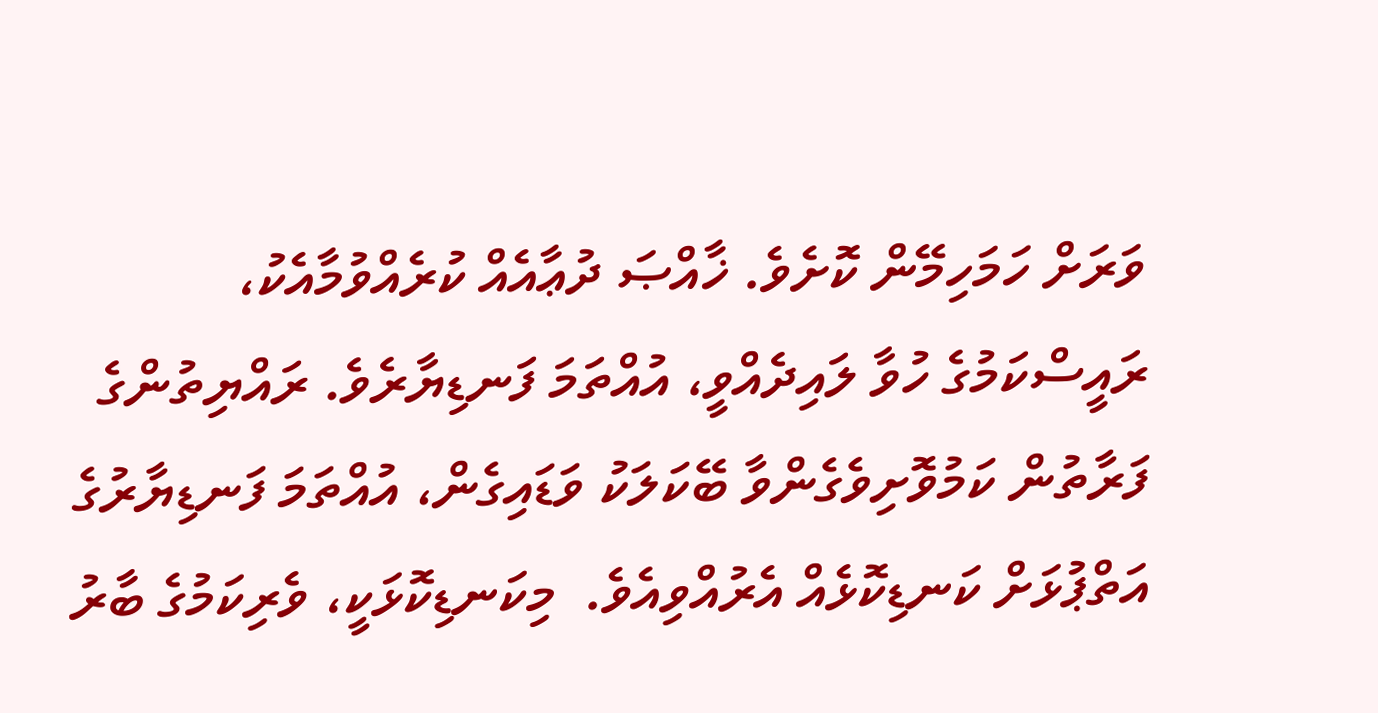ވަރަށް ހަމަހިމޭން ކޮށެވެ. ޚާއްޞަ ދުޢާއެއް ކުރެއްވުމާއެކު، ރައީސްކަމުގެ ހުވާ ލައިދެއްވީ، އުއްތަމަ ފަނޑިޔާރެވެ. ރައްޔިތުންގެ ފަރާތުން ކަމުވޮށިވެގެންވާ ބޭކަލަކު ވަޑައިގެން، އުއްތަމަ ފަނޑިޔާރުގެ އަތްޕުޅަށް ކަނޑިކޮޅެއް އެރުއްވިއެވެ.  މިކަނޑިކޮޅަކީ، ވެރިކަމުގެ ބާރު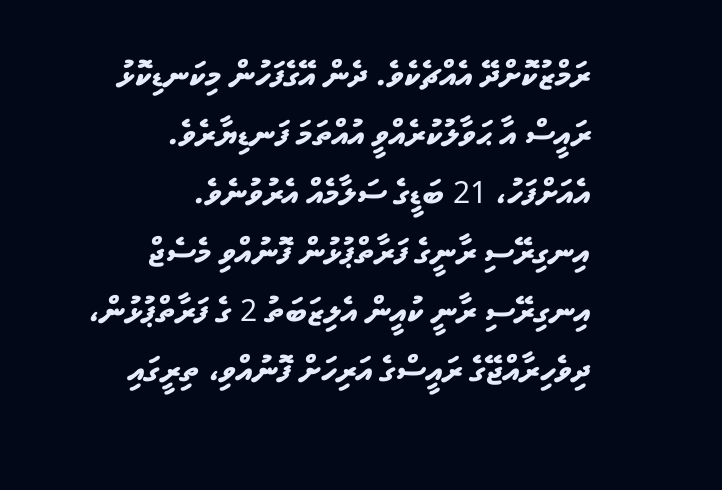ރަމްޒުކޮށްދޭ އެއްޗެކެވެ. ދެން އޭގެފަހުން މިކަނޑިކޮޅު ރައީސް އާ ޙަވާލުކުރެއްވީ އުއްތަމަ ފަނޑިޔާރެވެ. އެއަށްފަހު، 21 ބަޑީގެ ސަލާމެއް އެރުވުނެވެ.
އިނގިރޭސި ރާނީގެ ފަރާތްޕުޅުން ފޮނުއްވި މެސެޖް
އިނގިރޭސި ރާނީ ކުއީން އެލިޒަބަތު 2 ގެ ފަރާތްޕުޅުން، ދިވެހިރާއްޖޭގެ ރައީސްގެ އަރިހަށް ފޮނުއްވި، ތިރީގައި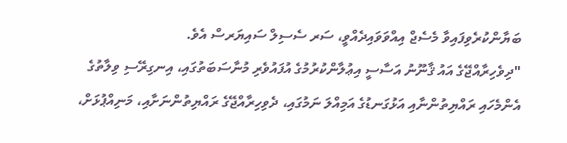ބަޔާންކުރެވިފައިވާ މެސެޖް އިއްވަވައިދެއްވީ، ސަރ ސެސިލް ސައިޔަރސް އެވެ.
"ދިވެހިރާއްޖޭގެ އައު ޤާނޫނު އަސާސީ އިޢުލާންކުރުމުގެ އުފައުވެރި މުނާސަބަތުގައި، އިނގިރޭސި ވިލާތުގެ އެންމެހައި ރައްޔިތުންނާއި އަޅުގަނޑުގެ އަމިއްލަ ނަމުގައި، ދެވިހިރާއްޖޭގެ ރައްޔިތުންނަށާއި، މަނިއްޕުޅަށް،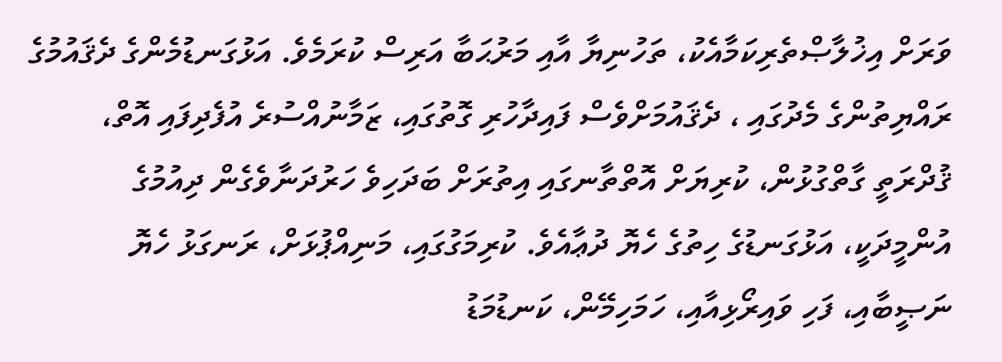ވަރަށް އިޚުލާޞްތެރިކަމާއެކު، ތަހުނިޔާ އާއި މަރުޙަބާ އަރިސް ކުރަމެވެ. އަޅުގަނޑުމެންގެ ދެޤައުމުގެ ރައްޔިތުންގެ މެދުގައި ، ދެޤައުމަށްވެސް ފައިދާހުރި ގޮތުގައި، ޒަމާނުއްސުރެ އުފެދިފައި އޮތް، ޤުދްރަތީ ގާތްގުޅުން، ކުރިޔަށް އޮތްތާނގައި އިތުރަށް ބަދަހިވެ ހަރުދަނާވެގެން ދިއުމުގެ އުންމީދަކީ، އަޅުގަނޑުގެ ހިތުގެ ހެޔޮ ދުޢާއެވެ. ކުރިމަގުގައި، މަނިއްޕުޅަށް، ރަނގަޅު ހެޔޮ ނަޞީބާއި، ފަހި ވައިރޯޅިއާއި، ހަމަހިމޭން، ކަނޑުމަޑު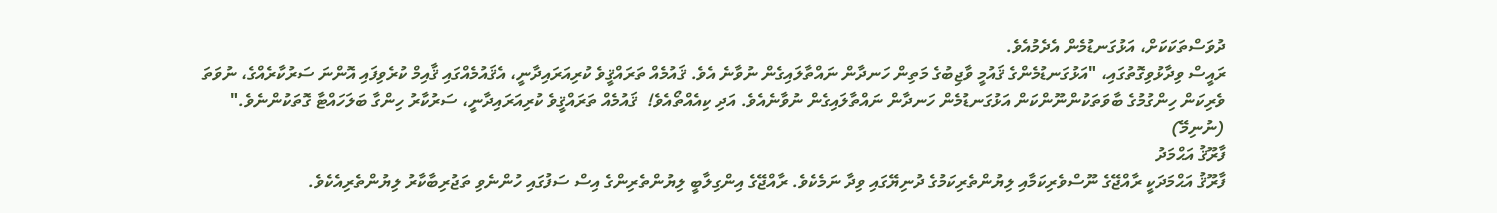ދުވަސްތަކަކަށް، އަޅުގަނޑުމެން އެދެމުއެވެ.
ރައީސް ވިދާޅުވިގޮތުގައި، "އަޅުގަނޑުމެންގެ ޤައުމީ ވާޖިބުގެ މަތިން ހަނދާން ނައްތާލައިގެން ނުވާނެ އެވެ. ޤައުމެއް ތަރައްޤީވެ ކުރިއަރައިދާނީ، އެޤައުމެއްގައި ޤާއިމް ކުރެވިފައި އޮންނަ ސަރުކާރެއްގެ، ނުވަތަ ވެރިކަން ހިންގުމުގެ ބާވަތަކުންނޫންކަން އަޅުގަނޑުމެން ހަނދާން ނައްތާލައިގެން ނުވާނެއެވެ. އަދި ކިއެއްތޯއެވެ!  ޤައުމެއް ތަރައްޤީވެ ކުރިއަރައިދާނީ، ސަރުކާރު ހިންގާ ބަލަހައްޓާ ގޮތަކުންނެވެ."
(ނުނިމޭ)
ފާރޫޤު އަޙްމަދު
ފާރޫޤު އަޙްމަދަކީ ރާއްޖޭގެ ނޫސްވެރިކަމާއި ލިޔުންތެރިކަމުގެ ދުނިޔޭގައި ވިދާ ނަމެކެވެ. ރާއްޖޭގެ އިންގިލާބީ ލިޔުންތެރިންގެ އިސް ސަފުގައި ހުންނެވި ތަޖުރިބާކާރު ލިޔުންތެރިއެކެވެ.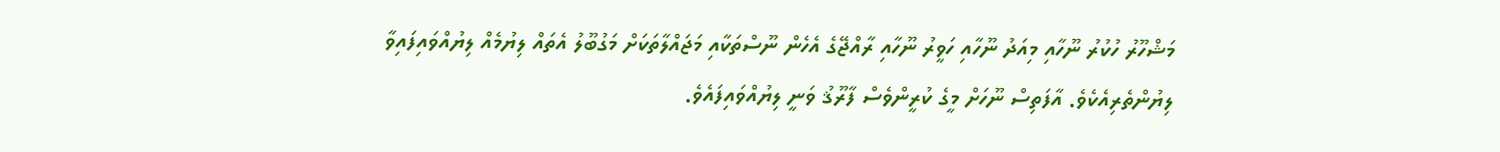މަޝްހޫރު ހުކުރު ނޫހާއި މިއަދު ނޫހާއި ހަވީރު ނޫހާއި ރާއްޖޭގެ އެހެން ނޫސްތަކާއި މަޖައްލާތަކަށް މަގުބޫލު އެތައް ލިޔުމެއް ލިޔުއްވައިފައިވާ ލިޔުންތެރިއެކެވެ. އާފަތިސް ނޫހަށް މީގެ ކުރީންވެސް ފާރޫޤު ވަނީ ލިޔުއްވައިފައެވެ.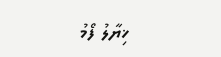ޚިޔާލު ފޯމު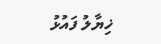ޚިޔާލު ފައުޅު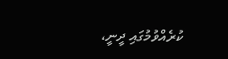ކުރެއްވުމުގައި ދީނީ،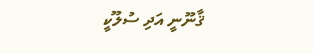ޤާނޫނީ އަދި ސުލޫކީ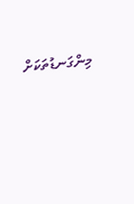މިންގަނޑުތަކަށް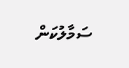ސަމާލުކަން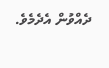ދެއްވުން އެދެމެވެ.